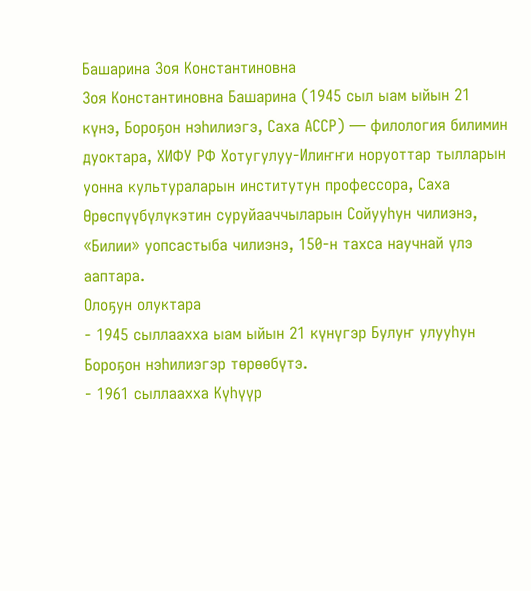Башарина Зоя Константиновна
Зоя Константиновна Башарина (1945 сыл ыам ыйын 21 күнэ, Бороҕон нэһилиэгэ, Саха АССР) — филология билимин дуоктара, ХИФУ РФ Хотугулуу-Илиҥҥи норуоттар тылларын уонна культураларын институтун профессора, Саха Өрөспүүбүлүкэтин суруйааччыларын Сойууһун чилиэнэ, «Билии» уопсастыба чилиэнэ, 150-н тахса научнай үлэ ааптара.
Олоҕун олуктара
- 1945 сыллаахха ыам ыйын 21 күнүгэр Булуҥ улууһун Бороҕон нэһилиэгэр төрөөбүтэ.
- 1961 сыллаахха Күһүүр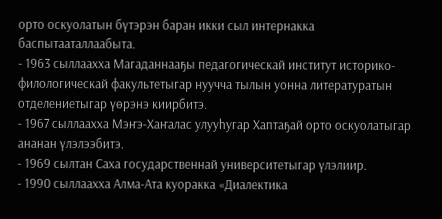орто оскуолатын бүтэрэн баран икки сыл интернакка баспытааталлаабыта.
- 1963 сыллаахха Магаданнааҕы педагогическай институт историко-филологическай факультетыгар нуучча тылын уонна литературатын отделениетыгар үөрэнэ киирбитэ.
- 1967 сыллаахха Мэҥэ-Хаҥалас улууһугар Хаптаҕай орто оскуолатыгар ананан үлэлээбитэ.
- 1969 сылтан Саха государственнай университетыгар үлэлиир.
- 1990 сыллаахха Алма-Ата куоракка «Диалектика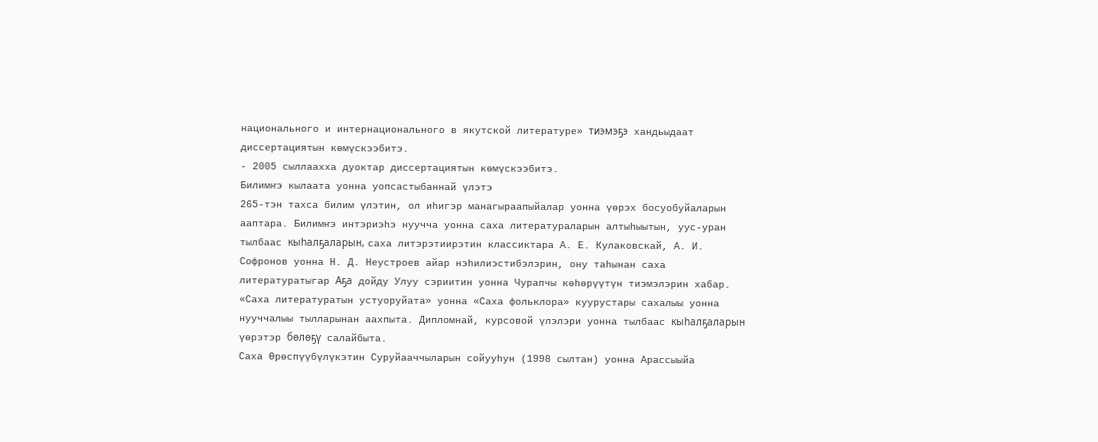национального и интернационального в якутской литературе» тиэмэҕэ хандьыдаат диссертациятын көмүскээбитэ.
- 2005 сыллаахха дуоктар диссертациятын көмүскээбитэ.
Билимҥэ кылаата уонна уопсастыбаннай үлэтэ
265-тэн тахса билим үлэтин, ол иһигэр манагыраапыйалар уонна үөрэх босуобуйаларын ааптара. Билимҥэ интэриэһэ нуучча уонна саха литератураларын алтыһыытын, уус-уран тылбаас кыһалҕаларын, саха литэрэтиирэтин классиктара А. Е. Кулаковскай, А. И. Софронов уонна Н. Д. Неустроев айар нэһилиэстибэлэрин, ону таһынан саха литературатыгар Аҕа дойду Улуу сэриитин уонна Чурапчы көһөрүүтүн тиэмэлэрин хабар. «Саха литературатын устуоруйата» уонна «Саха фольклора» куурустары сахалыы уонна нууччалыы тылларынан аахпыта. Дипломнай, курсовой үлэлэри уонна тылбаас кыһалҕаларын үөрэтэр бөлөҕү салайбыта.
Саха Өрөспүүбүлүкэтин Суруйааччыларын сойууһун (1998 сылтан) уонна Арассыыйа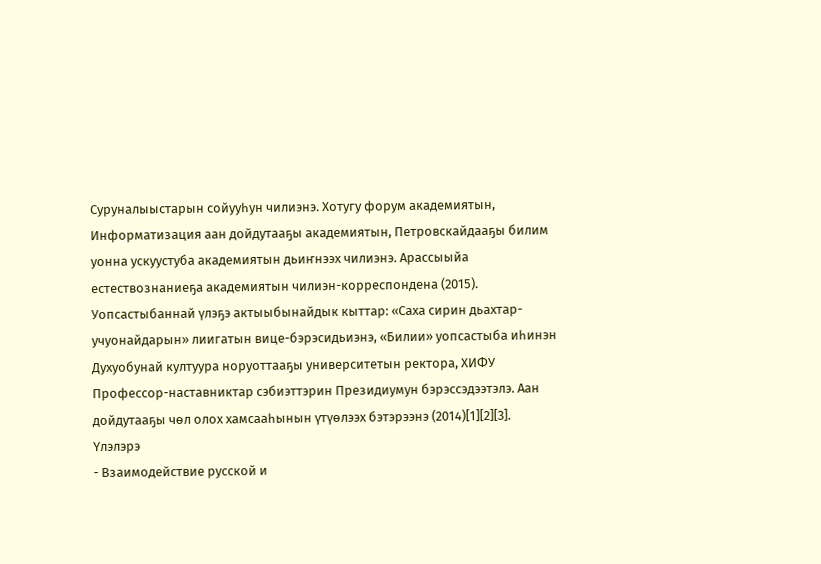Суруналыыстарын сойууһун чилиэнэ. Хотугу форум академиятын, Информатизация аан дойдутааҕы академиятын, Петровскайдааҕы билим уонна ускуустуба академиятын дьиҥнээх чилиэнэ. Арассыыйа естествознаниеҕа академиятын чилиэн-корреспондена (2015).
Уопсастыбаннай үлэҕэ актыыбынайдык кыттар: «Саха сирин дьахтар-учуонайдарын» лиигатын вице-бэрэсидьиэнэ, «Билии» уопсастыба иһинэн Духуобунай култуура норуоттааҕы университетын ректора, ХИФУ Профессор-наставниктар сэбиэттэрин Президиумун бэрэссэдээтэлэ. Аан дойдутааҕы чөл олох хамсааһынын үтүөлээх бэтэрээнэ (2014)[1][2][3].
Үлэлэрэ
- Взаимодействие русской и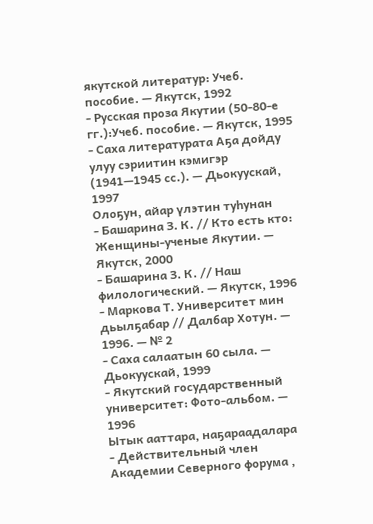якутской литератур: Учеб. пособие. — Якутск, 1992
- Русская проза Якутии (50-80-е гг.):Учеб. пособие. — Якутск, 1995
- Саха литературата Аҕа дойду улуу сэриитин кэмигэр (1941—1945 сс.). — Дьокуускай, 1997
Олоҕун, айар үлэтин туһунан
- Башарина З. К. // Кто есть кто: Женщины-ученые Якутии. — Якутск, 2000
- Башарина З. К. // Наш филологический. — Якутск, 1996
- Маркова Т. Университет мин дьылҕабар // Далбар Хотун. — 1996. — № 2
- Саха салаатын 60 сыла. — Дьокуускай, 1999
- Якутский государственный университет: Фото-альбом. — 1996
Ытык ааттара, наҕараадалара
- Действительный член Академии Северного форума ,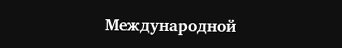Международной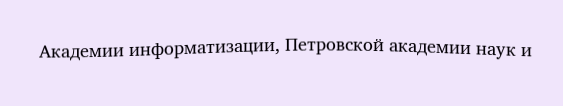Академии информатизации, Петровской академии наук и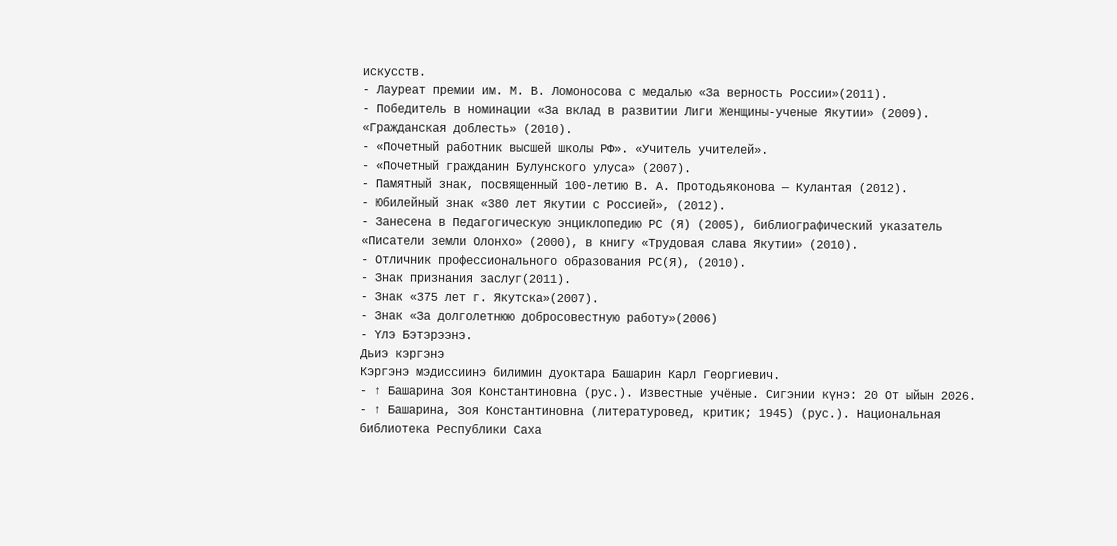искусств.
- Лауреат премии им. М. В. Ломоносова с медалью «За верность России»(2011).
- Победитель в номинации «За вклад в развитии Лиги Женщины-ученые Якутии» (2009). «Гражданская доблесть» (2010).
- «Почетный работник высшей школы РФ». «Учитель учителей».
- «Почетный гражданин Булунского улуса» (2007).
- Памятный знак, посвященный 100-летию В. А. Протодьяконова — Кулантая (2012).
- Юбилейный знак «380 лет Якутии с Россией», (2012).
- Занесена в Педагогическую энциклопедию РС (Я) (2005), библиографический указатель «Писатели земли Олонхо» (2000), в книгу «Трудовая слава Якутии» (2010).
- Отличник профессионального образования РС(Я), (2010).
- Знак признания заслуг(2011).
- Знак «375 лет г. Якутска»(2007).
- Знак «За долголетнюю добросовестную работу»(2006)
- Үлэ Бэтэрээнэ.
Дьиэ кэргэнэ
Кэргэнэ мэдиссиинэ билимин дуоктара Башарин Карл Георгиевич.
- ↑ Башарина Зоя Константиновна (рус.). Известные учёные. Сигэнии күнэ: 20 От ыйын 2026.
- ↑ Башарина, Зоя Константиновна (литературовед, критик; 1945) (рус.). Национальная библиотека Республики Саха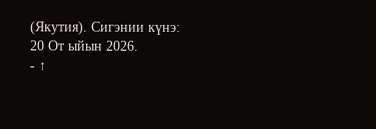(Якутия). Сигэнии күнэ: 20 От ыйын 2026.
- ↑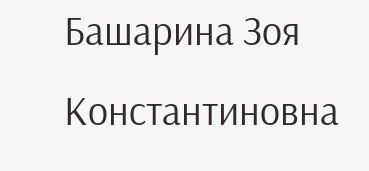Башарина Зоя Константиновна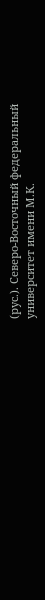(рус.). Северо-Восточный федеральный университет имени М.К.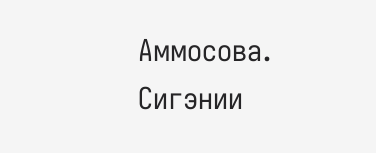Аммосова. Сигэнии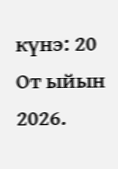күнэ: 20 От ыйын 2026.